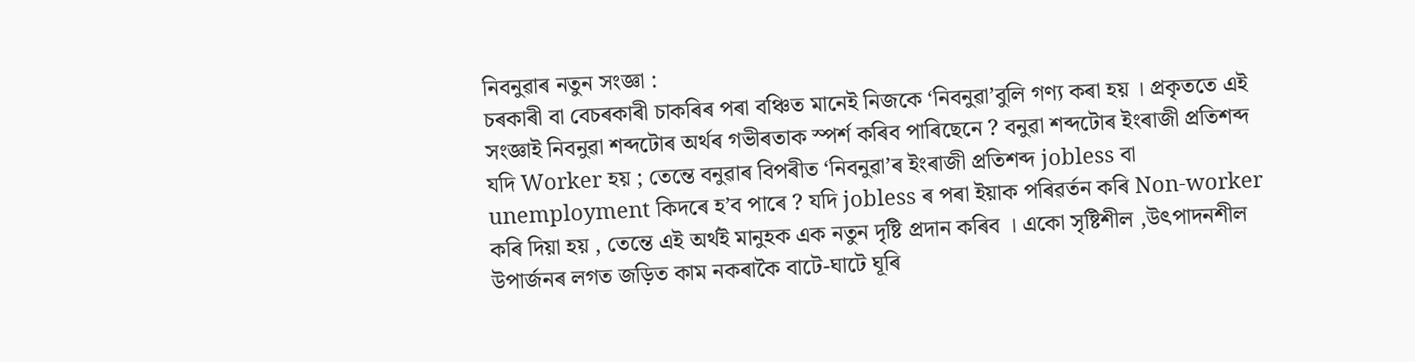নিবনুৱাৰ নতুন সংজ্ঞা :
চৰকাৰী বা বেচৰকাৰী চাকৰিৰ পৰা বঞ্চিত মানেই নিজকে ‘নিবনুৱা’বুলি গণ্য কৰা হয় । প্ৰকৃততে এই সংজ্ঞাই নিবনুৱা শব্দটোৰ অৰ্থৰ গভীৰতাক স্পৰ্শ কৰিব পাৰিছেনে ? বনুৱা শব্দটোৰ ইংৰাজী প্ৰতিশব্দ যদি Worker হয় ; তেন্তে বনুৱাৰ বিপৰীত ‘নিবনুৱা’ৰ ইংৰাজী প্ৰতিশব্দ jobless বা unemployment কিদৰে হ’ব পাৰে ? যদি jobless ৰ পৰা ইয়াক পৰিৱৰ্তন কৰি Non-worker কৰি দিয়া হয় , তেন্তে এই অৰ্থই মানুহক এক নতুন দৃষ্টি প্ৰদান কৰিব । একো সৃষ্টিশীল ,উৎপাদনশীল উপাৰ্জনৰ লগত জড়িত কাম নকৰাকৈ বাটে-ঘাটে ঘূৰি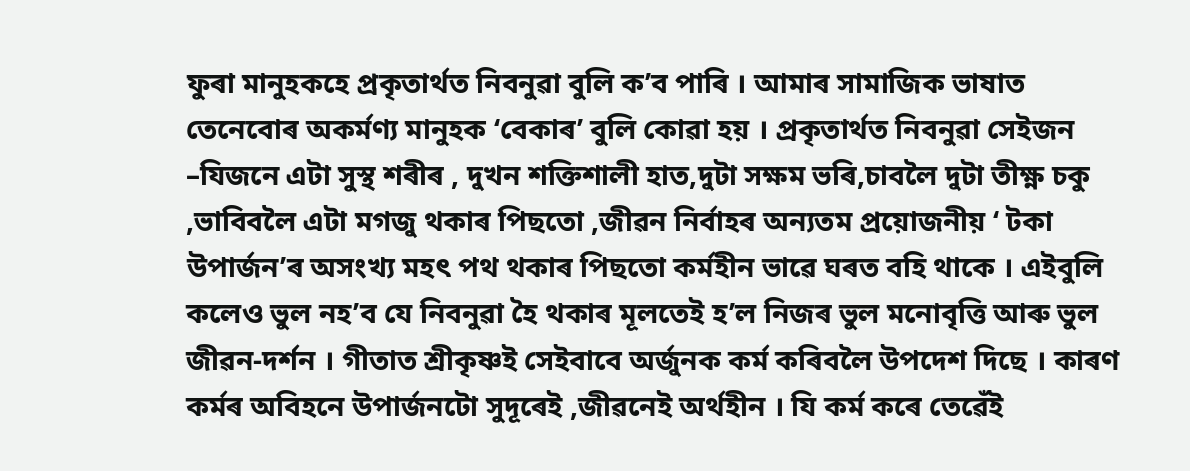ফুৰা মানুহকহে প্ৰকৃতাৰ্থত নিবনুৱা বুলি ক’ব পাৰি । আমাৰ সামাজিক ভাষাত তেনেবোৰ অকৰ্মণ্য মানুহক ‘বেকাৰ’ বুলি কোৱা হয় । প্ৰকৃতাৰ্থত নিবনুৱা সেইজন –যিজনে এটা সুস্থ শৰীৰ , দুখন শক্তিশালী হাত,দুটা সক্ষম ভৰি,চাবলৈ দুটা তীক্ষ্ণ চকু ,ভাবিবলৈ এটা মগজু থকাৰ পিছতো ,জীৱন নিৰ্বাহৰ অন্যতম প্ৰয়োজনীয় ‘ টকা উপাৰ্জন’ৰ অসংখ্য মহৎ পথ থকাৰ পিছতো কৰ্মহীন ভাৱে ঘৰত বহি থাকে । এইবুলি কলেও ভুল নহ’ব যে নিবনুৱা হৈ থকাৰ মূলতেই হ’ল নিজৰ ভুল মনোবৃত্তি আৰু ভুল জীৱন-দৰ্শন । গীতাত শ্ৰীকৃষ্ণই সেইবাবে অৰ্জুনক কৰ্ম কৰিবলৈ উপদেশ দিছে । কাৰণ কৰ্মৰ অবিহনে উপাৰ্জনটো সুদূৰেই ,জীৱনেই অৰ্থহীন । যি কৰ্ম কৰে তেৱেঁই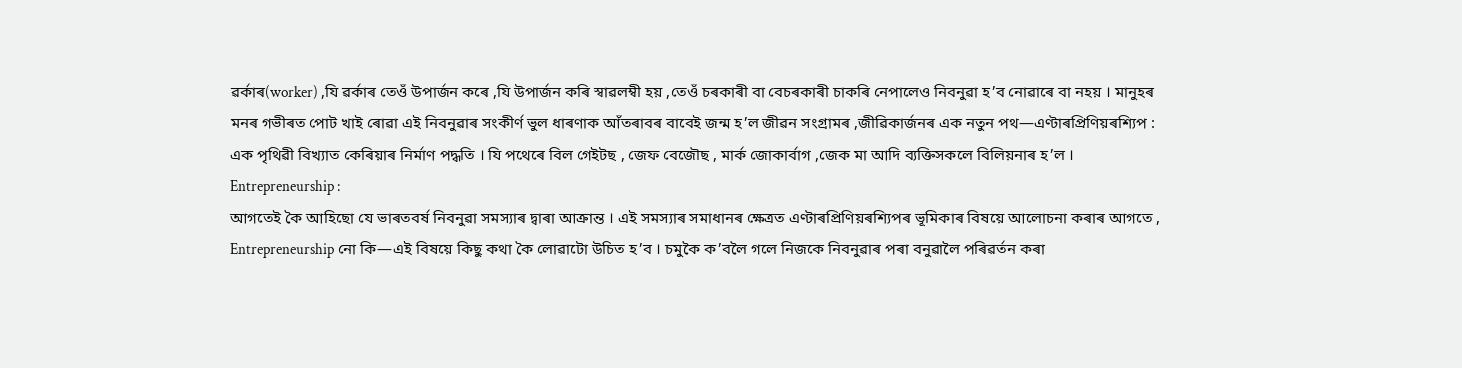ৱৰ্কাৰ(worker) ,যি ৱৰ্কাৰ তেওঁ উপাৰ্জন কৰে ,যি উপাৰ্জন কৰি স্বাৱলম্বী হয় ,তেওঁ চৰকাৰী বা বেচৰকাৰী চাকৰি নেপালেও নিবনুৱা হ’ব নোৱাৰে বা নহয় । মানুহৰ মনৰ গভীৰত পোট খাই ৰোৱা এই নিবনুৱাৰ সংকীৰ্ণ ভুল ধাৰণাক আঁতৰাবৰ বাবেই জন্ম হ’ল জীৱন সংগ্ৰামৰ ,জীৱিকাৰ্জনৰ এক নতুন পথ—এণ্টাৰপ্ৰিণিয়ৰশ্যিপ : এক পৃথিৱী বিখ্যাত কেৰিয়াৰ নিৰ্মাণ পদ্ধতি । যি পথেৰে বিল গেইটছ , জেফ বেজৌছ , মাৰ্ক জোকাৰ্বাগ ,জেক মা আদি ব্যক্তিসকলে বিলিয়নাৰ হ’ল ।
Entrepreneurship :
আগতেই কৈ আহিছো যে ভাৰতবৰ্ষ নিবনুৱা সমস্যাৰ দ্বাৰা আক্ৰান্ত । এই সমস্যাৰ সমাধানৰ ক্ষেত্ৰত এণ্টাৰপ্ৰিণিয়ৰশ্যিপৰ ভূমিকাৰ বিষয়ে আলোচনা কৰাৰ আগতে , Entrepreneurship নো কি—এই বিষয়ে কিছু কথা কৈ লোৱাটো উচিত হ’ব । চমুকৈ ক’বলৈ গলে নিজকে নিবনুৱাৰ পৰা বনুৱালৈ পৰিৱৰ্তন কৰা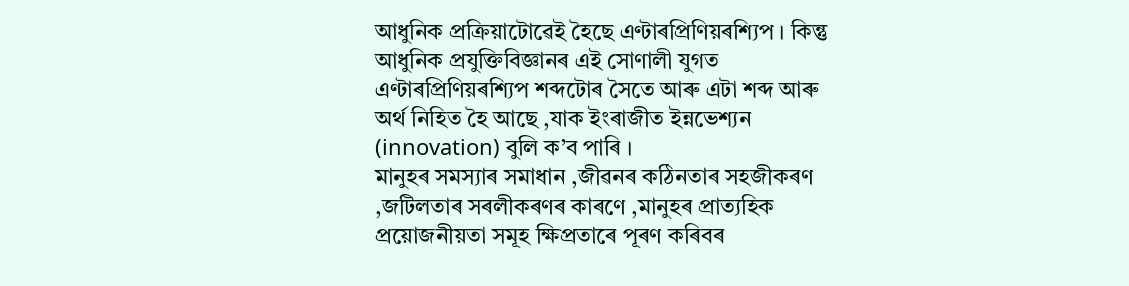আধুনিক প্ৰক্ৰিয়াটোৱেই হৈছে এণ্টাৰপ্ৰিণিয়ৰশ্যিপ । কিন্তু আধুনিক প্ৰযুক্তিবিজ্ঞানৰ এই সোণালী যুগত এণ্টাৰপ্ৰিণিয়ৰশ্যিপ শব্দটোৰ সৈতে আৰু এটা শব্দ আৰু অৰ্থ নিহিত হৈ আছে ,যাক ইংৰাজীত ইন্নভেশ্যন (innovation) বুলি ক’ব পাৰি ।
মানুহৰ সমস্যাৰ সমাধান ,জীৱনৰ কঠিনতাৰ সহজীকৰণ ,জটিলতাৰ সৰলীকৰণৰ কাৰণে ,মানুহৰ প্ৰাত্যহিক প্ৰয়োজনীয়তা সমূহ ক্ষিপ্ৰতাৰে পূৰণ কৰিবৰ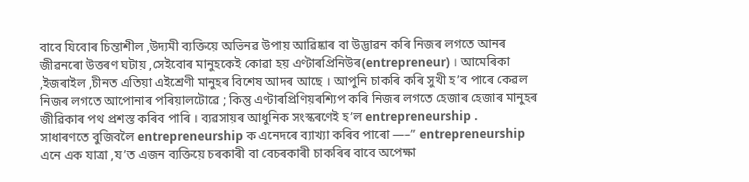বাবে যিবোৰ চিন্তাশীল ,উদ্যমী ব্যক্তিয়ে অভিনৱ উপায় আৱিষ্কাৰ বা উদ্ভাৱন কৰি নিজৰ লগতে আনৰ জীৱনৰো উত্তৰণ ঘটায় ,সেইবোৰ মানুহকেই কোৱা হয় এণ্টাৰপ্ৰিনিউৰ(entrepreneur) । আমেৰিকা ,ইজৰাইল ,চীনত এতিয়া এইশ্ৰেণী মানুহৰ বিশেষ আদৰ আছে । আপুনি চাকৰি কৰি সুখী হ’ব পাৰে কেৱল নিজৰ লগতে আপোনাৰ পৰিয়ালটোৱে ; কিন্তু এণ্টাৰপ্ৰিণিয়ৰশ্যিপ কৰি নিজৰ লগতে হেজাৰ হেজাৰ মানুহৰ জীৱিকাৰ পথ প্ৰশস্ত কৰিব পাৰি । ব্যৱসায়ৰ আধুনিক সংস্কৰণেই হ’ল entrepreneurship .
সাধাৰণতে বুজিবলৈ entrepreneurship ক এনেদৰে ব্যাখ্যা কৰিব পাৰো —–” entrepreneurship এনে এক যাত্ৰা ,য’ত এজন ব্যক্তিয়ে চৰকাৰী বা বেচৰকাৰী চাকৰিৰ বাবে অপেক্ষা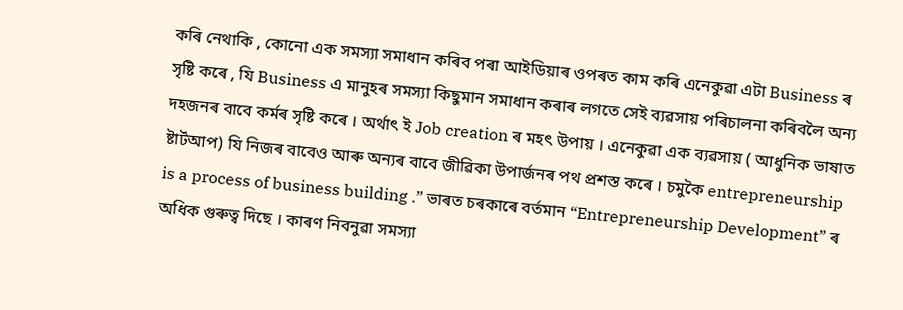কৰি নেথাকি , কোনো এক সমস্যা সমাধান কৰিব পৰা আইডিয়াৰ ওপৰত কাম কৰি এনেকুৱা এটা Business ৰ সৃষ্টি কৰে , যি Business এ মানুহৰ সমস্যা কিছুমান সমাধান কৰাৰ লগতে সেই ব্যৱসায় পৰিচালনা কৰিবলৈ অন্য দহজনৰ বাবে কৰ্মৰ সৃষ্টি কৰে । অৰ্থাৎ ই Job creation ৰ মহৎ উপায় । এনেকুৱা এক ব্যৱসায় ( আধুনিক ভাষাত ষ্টাৰ্টআপ) যি নিজৰ বাবেও আৰু অন্যৰ বাবে জীৱিকা উপাৰ্জনৰ পথ প্ৰশস্ত কৰে । চমুকৈ entrepreneurship is a process of business building .” ভাৰত চৰকাৰে বৰ্তমান “Entrepreneurship Development” ৰ অধিক গুৰুত্ব দিছে । কাৰণ নিবনুৱা সমস্যা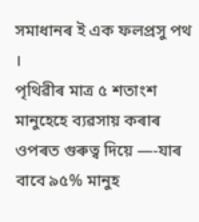সমাধানৰ ই এক ফলপ্ৰসু পথ ।
পৃথিৱীৰ মাত্ৰ ৫ শতাংশ মানুহেহে ব্যৱসায় কৰাৰ ওপৰত গুৰুত্ব দিয়ে —-যাৰ বাবে ৯৫% মানুহ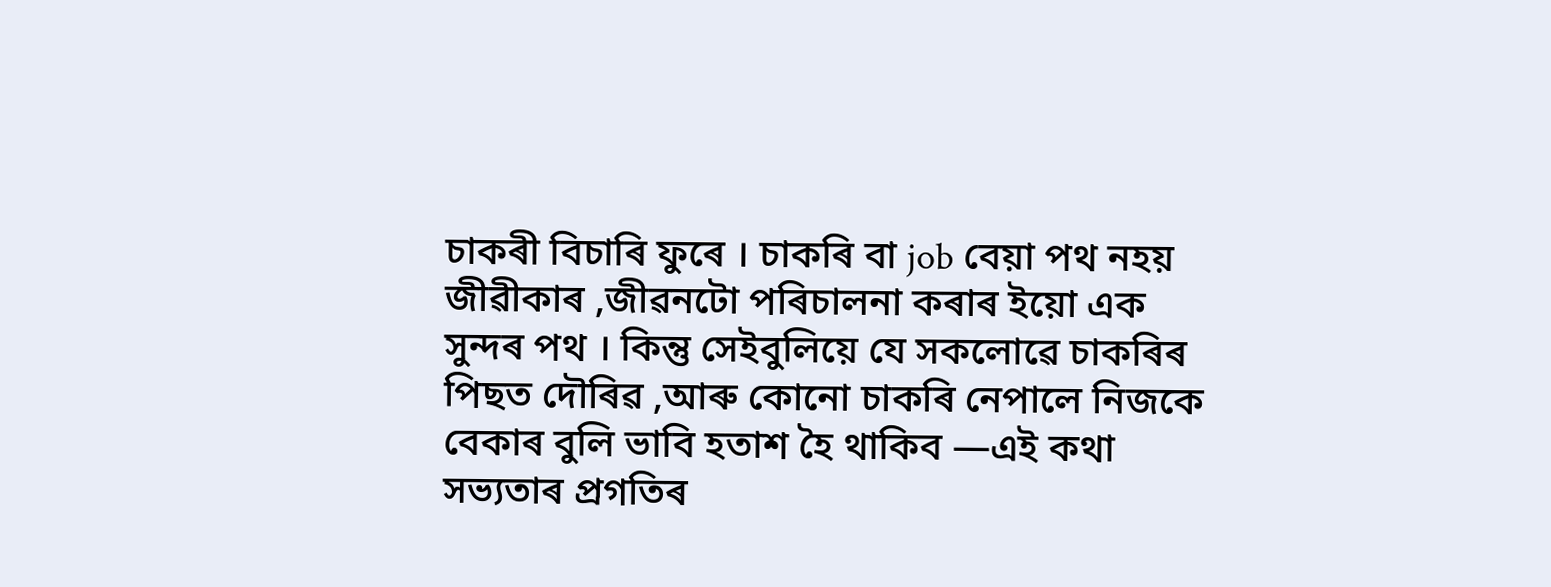চাকৰী বিচাৰি ফুৰে । চাকৰি বা job বেয়া পথ নহয় জীৱীকাৰ ,জীৱনটো পৰিচালনা কৰাৰ ইয়ো এক সুন্দৰ পথ । কিন্তু সেইবুলিয়ে যে সকলোৱে চাকৰিৰ পিছত দৌৰিৱ ,আৰু কোনো চাকৰি নেপালে নিজকে বেকাৰ বুলি ভাবি হতাশ হৈ থাকিব —এই কথা সভ্যতাৰ প্ৰগতিৰ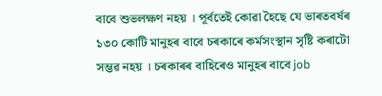বাবে শুভলক্ষণ নহয় । পূৰ্বতেই কোৱা হৈছে যে ভাৰতবৰ্ষৰ ১৩০ কোটি মানুহৰ বাবে চৰকাৰে কৰ্মসংস্থান সৃষ্টি কৰাটো সম্ভৱ নহয় । চৰকাৰৰ বাহিৰেও মানুহৰ বাবে job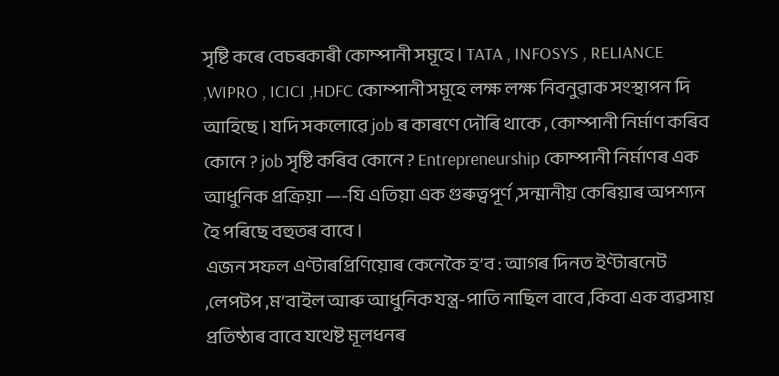সৃষ্টি কৰে বেচৰকাৰী কোম্পানী সমূহে । TATA , INFOSYS , RELIANCE ,WIPRO , ICICI ,HDFC কোম্পানী সমূহে লক্ষ লক্ষ নিবনুৱাক সংস্থাপন দি আহিছে । যদি সকলোৱে job ৰ কাৰণে দৌৰি থাকে , কোম্পানী নিৰ্মাণ কৰিব কোনে ? job সৃষ্টি কৰিব কোনে ? Entrepreneurship কোম্পানী নিৰ্মাণৰ এক আধুনিক প্ৰক্ৰিয়া —-যি এতিয়া এক গুৰুত্বপূৰ্ণ ,সন্মানীয় কেৰিয়াৰ অপশ্যন হৈ পৰিছে বহুতৰ বাবে ।
এজন সফল এণ্টাৰপ্ৰিণিয়োৰ কেনেকৈ হ’ব : আগৰ দিনত ইণ্টাৰনেট ,লেপটপ ,ম’বাইল আৰু আধুনিক যন্ত্ৰ-পাতি নাছিল বাবে ,কিবা এক ব্যৱসায় প্ৰতিষ্ঠাৰ বাবে যথেষ্ট মূলধনৰ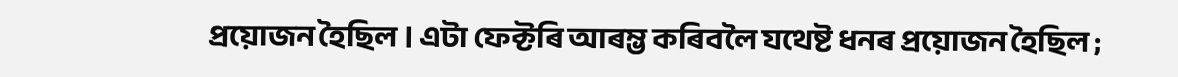প্ৰয়োজন হৈছিল । এটা ফেক্টৰি আৰম্ভ কৰিবলৈ যথেষ্ট ধনৰ প্ৰয়োজন হৈছিল ;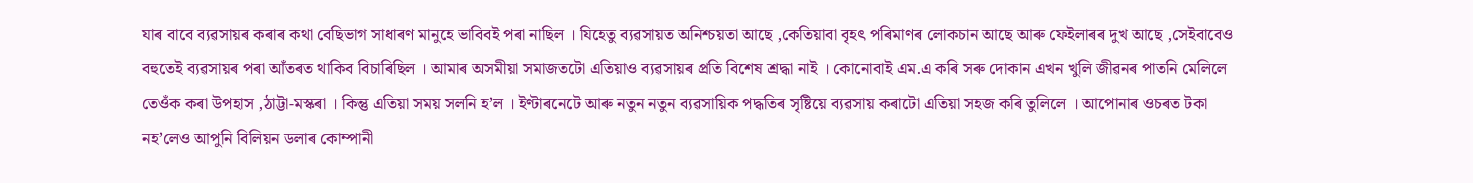যাৰ বাবে ব্যৱসায়ৰ কৰাৰ কথা বেছিভাগ সাধাৰণ মানুহে ভাবিবই পৰা নাছিল । যিহেতু ব্যৱসায়ত অনিশ্চয়তা আছে ,কেতিয়াবা বৃহৎ পৰিমাণৰ লোকচান আছে আৰু ফেইলাৰৰ দুখ আছে ,সেইবাবেও বহুতেই ব্যৱসায়ৰ পৰা আঁতৰত থাকিব বিচাৰিছিল । আমাৰ অসমীয়া সমাজতটো এতিয়াও ব্যৱসায়ৰ প্ৰতি বিশেষ শ্ৰদ্ধা নাই । কোনোবাই এম.এ কৰি সৰু দোকান এখন খুলি জীৱনৰ পাতনি মেলিলে তেওঁক কৰা উপহাস ,ঠাট্টা-মস্কৰা । কিন্তু এতিয়া সময় সলনি হ’ল । ইণ্টাৰনেটে আৰু নতুন নতুন ব্যৱসায়িক পদ্ধতিৰ সৃষ্টিয়ে ব্যৱসায় কৰাটো এতিয়া সহজ কৰি তুলিলে । আপোনাৰ ওচৰত টকা নহ’লেও আপুনি বিলিয়ন ডলাৰ কোম্পানী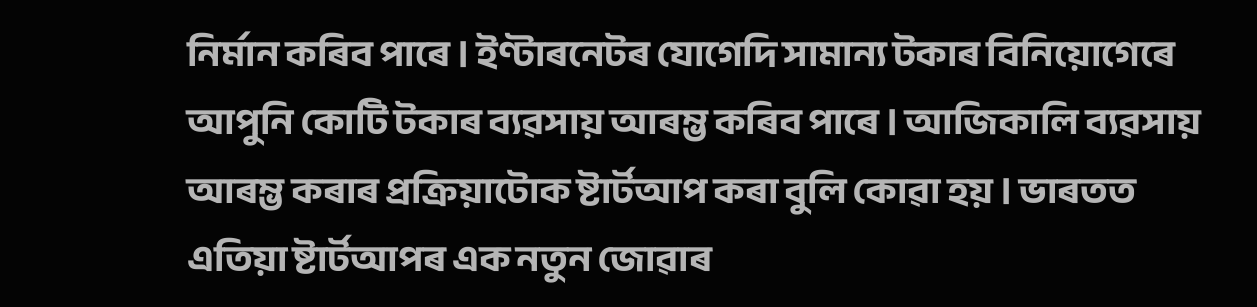নিৰ্মান কৰিব পাৰে । ইণ্টাৰনেটৰ যোগেদি সামান্য টকাৰ বিনিয়োগেৰে আপুনি কোটি টকাৰ ব্যৱসায় আৰম্ভ কৰিব পাৰে । আজিকালি ব্যৱসায় আৰম্ভ কৰাৰ প্ৰক্ৰিয়াটোক ষ্টাৰ্টআপ কৰা বুলি কোৱা হয় । ভাৰতত এতিয়া ষ্টাৰ্টআপৰ এক নতুন জোৱাৰ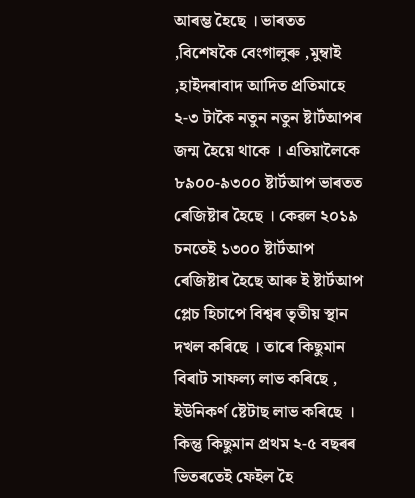আৰম্ভ হৈছে । ভাৰতত ,বিশেষকৈ বেংগালুৰু ,মুম্বাই ,হাইদৰাবাদ আদিত প্ৰতিমাহে ২-৩ টাকৈ নতুন নতুন ষ্টাৰ্টআপৰ জন্ম হৈয়ে থাকে । এতিয়ালৈকে ৮৯০০-৯৩০০ ষ্টাৰ্টআপ ভাৰতত ৰেজিষ্টাৰ হৈছে । কেৱল ২০১৯ চনতেই ১৩০০ ষ্টাৰ্টআপ ৰেজিষ্টাৰ হৈছে আৰু ই ষ্টাৰ্টআপ প্লেচ হিচাপে বিশ্বৰ তৃতীয় স্থান দখল কৰিছে । তাৰে কিছুমান বিৰাট সাফল্য লাভ কৰিছে , ইউনিকৰ্ণ ষ্টেটাছ লাভ কৰিছে । কিন্তু কিছুমান প্ৰথম ২-৫ বছৰৰ ভিতৰতেই ফেইল হৈ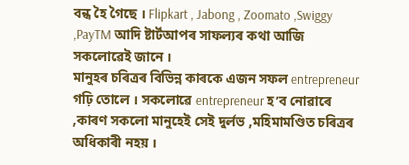বন্ধ হৈ গৈছে । Flipkart , Jabong , Zoomato ,Swiggy ,PayTM আদি ষ্টাৰ্টআপৰ সাফল্যৰ কথা আজি সকলোৱেই জানে ।
মানুহৰ চৰিত্ৰৰ বিভিন্ন কাৰকে এজন সফল entrepreneur গঢ়ি তোলে । সকলোৱে entrepreneur হ’ব নোৱাৰে ,কাৰণ সকলো মানুহেই সেই দুৰ্লভ ,মহিমামণ্ডিত চৰিত্ৰৰ অধিকাৰী নহয় ।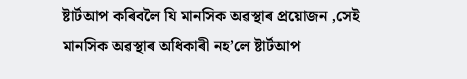ষ্টাৰ্টআপ কৰিবলৈ যি মানসিক অৱস্থাৰ প্ৰয়োজন ,সেই মানসিক অৱস্থাৰ অধিকাৰী নহ’লে ষ্টাৰ্টআপ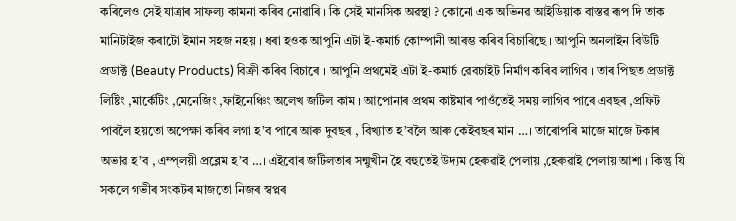কৰিলেও সেই যাত্ৰাৰ সাফল্য কামনা কৰিব নোৱাৰি । কি সেই মানসিক অৱস্থা ? কোনো এক অভিনৱ আইডিয়াক বাস্তৱ ৰূপ দি তাক মানিটাইজ কৰাটো ইমান সহজ নহয় । ধৰা হওক আপুনি এটা ই-কমাৰ্চ কোম্পানী আৰম্ভ কৰিব বিচাৰিছে । আপুনি অনলাইন বিউটি প্ৰডাক্ট (Beauty Products) বিক্ৰী কৰিব বিচাৰে । আপুনি প্ৰথমেই এটা ই-কমাৰ্চ ৱেবচাইট নিৰ্মাণ কৰিব লাগিব । তাৰ পিছত প্ৰডাক্ট লিষ্টিং ,মাৰ্কেটিং ,মেনেজিং ,ফাইনেঞ্চিং অলেখ জটিল কাম । আপোনাৰ প্ৰথম কাষ্টমাৰ পাওঁতেই সময় লাগিব পাৰে এবছৰ ,প্ৰফিট পাবলৈ হয়তো অপেক্ষা কৰিব লগা হ’ব পাৰে আৰু দুবছৰ , বিখ্যাত হ’বলৈ আৰু কেইবছৰ মান …। তাৰোপৰি মাজে মাজে টকাৰ অভাৱ হ’ব , এম্প্লয়ী প্ৰব্লেম হ’ব …। এইবোৰ জটিলতাৰ সন্মুখীন হৈ বহুতেই উদ্যম হেৰুৱাই পেলায় ,হেৰুৱাই পেলায় আশা । কিন্তু যি সকলে গভীৰ সংকটৰ মাজতো নিজৰ স্বপ্নৰ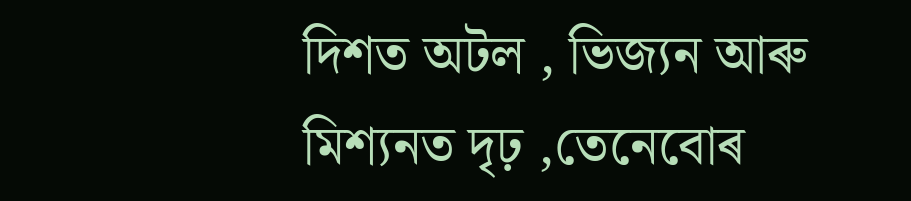দিশত অটল , ভিজ্যন আৰু মিশ্যনত দৃঢ় ,তেনেবোৰ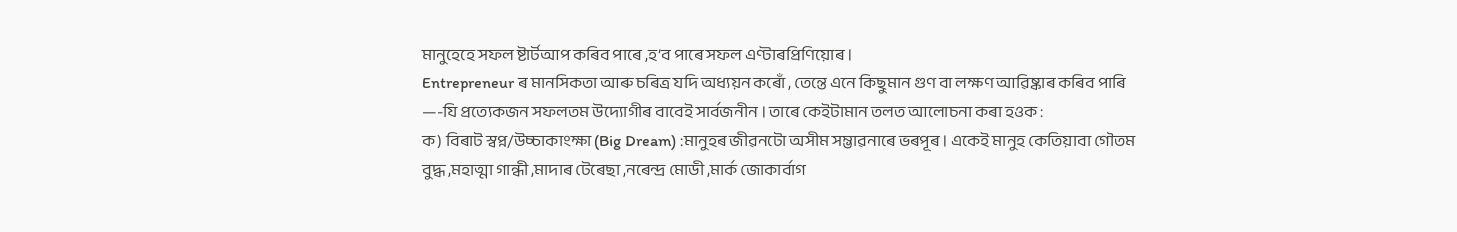মানুহেহে সফল ষ্টাৰ্টআপ কৰিব পাৰে ,হ’ব পাৰে সফল এণ্টাৰপ্ৰিণিয়োৰ ।
Entrepreneur ৰ মানসিকতা আৰু চৰিত্ৰ যদি অধ্যয়ন কৰোঁ , তেন্তে এনে কিছুমান গুণ বা লক্ষণ আৱিষ্কাৰ কৰিব পাৰি —-যি প্ৰত্যেকজন সফলতম উদ্যোগীৰ বাবেই সাৰ্বজনীন । তাৰে কেইটামান তলত আলোচনা কৰা হওক :
ক) বিৰাট স্বপ্ন/উচ্চাকাংক্ষা (Big Dream) :মানুহৰ জীৱনটো অসীম সম্ভাৱনাৰে ভৰপূৰ । একেই মানুহ কেতিয়াবা গৌতম বুদ্ধ ,মহাত্মা গান্ধী ,মাদাৰ টেৰেছা ,নৰেন্দ্ৰ মোডী ,মাৰ্ক জোকাৰ্বাগ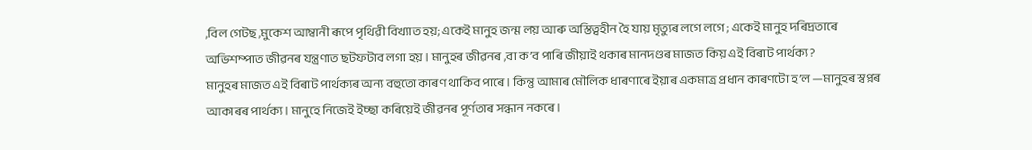,বিল গেটছ ,মুকেশ আম্বানী ৰূপে পৃথিৱী বিখ্যাত হয়; একেই মানুহ জন্ম লয় আৰু অস্তিত্বহীন হৈ যায় মৃত্যুৰ লগে লগে ; একেই মানুহ দৰিদ্ৰতাৰে অভিশম্পাত জীৱনৰ যন্ত্ৰণাত ছটফটাব লগা হয় । মানুহৰ জীৱনৰ ,বা ক’ব পাৰি জীয়াই থকাৰ মানদণ্ডৰ মাজত কিয় এই বিৰাট পাৰ্থক্য ?
মানুহৰ মাজত এই বিৰাট পাৰ্থক্যৰ অন্য বহুতো কাৰণ থাকিব পাৰে । কিন্তু আমাৰ মৌলিক ধাৰণাৰে ইয়াৰ একমাত্ৰ প্ৰধান কাৰণটো হ’ল —মানুহৰ স্বপ্নৰ আকাৰৰ পাৰ্থক্য । মানুহে নিজেই ইচ্ছা কৰিয়েই জীৱনৰ পূৰ্ণতাৰ সন্ধান নকৰে ।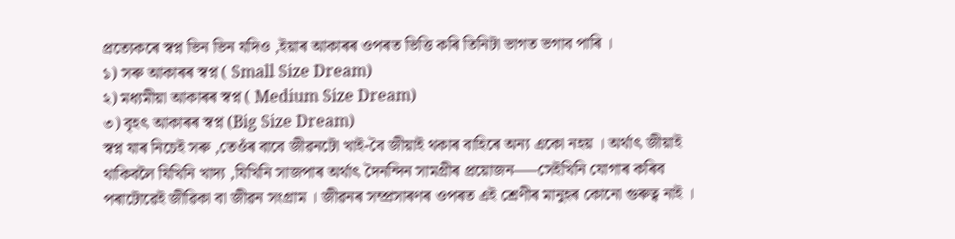প্ৰত্যেকৰে স্বপ্ন ভিন ভিন যদিও ,ইয়াৰ আকাৰৰ ওপৰত ভিত্তি কৰি তিনিটা ভাগত ভগাব পাৰি ।
১) সৰু আকাৰৰ স্বপ্ন ( Small Size Dream)
২) মধ্যমীয়া আকাৰৰ স্বপ্ন ( Medium Size Dream)
৩) বৃহৎ আকাৰৰ স্বপ্ন (Big Size Dream)
স্বপ্ন যাৰ নিচেই সৰু ,তেওঁৰ বাবে জীৱনটো খাই-বৈ জীয়াই থকাৰ বাহিৰে অন্য একো নহয় । অৰ্থাৎ জীয়াই থাকিবলৈ যিখিনি খাদ্য ,যিখিনি সাজপাৰ অৰ্থাৎ দৈনন্দিন সামগ্ৰীৰ প্ৰয়োজন—–সেইখিনি যোগাৰ কৰিব পৰাটোৱেই জীৱিকা বা জীৱন সংগ্ৰাম । জীৱনৰ সম্প্ৰসাৰণৰ ওপৰত এই শ্ৰেণীৰ মানুহৰ কোনো গুৰুত্ব নাই ।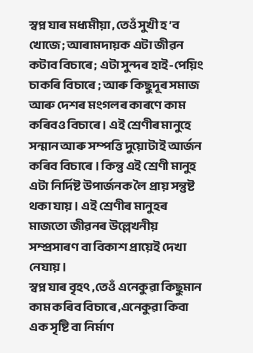স্বপ্ন যাৰ মধ্যমীয়া ,তেওঁ সুখী হ’ব খোজে ; আৰামদায়ক এটা জীৱন কটাব বিচাৰে ; এটা সুন্দৰ হাই-পেয়িং চাকৰি বিচাৰে ; আৰু কিছুদূৰ সমাজ আৰু দেশৰ মংগলৰ কাৰণে কাম কৰিবও বিচাৰে । এই শ্ৰেণীৰ মানুহে সন্মান আৰু সম্পত্তি দুয়োটাই আৰ্জন কৰিব বিচাৰে । কিন্তু এই শ্ৰেণী মানুহ এটা নিৰ্দিষ্ট উপাৰ্জনক লৈ প্ৰায় সন্তুষ্ট থকা যায় । এই শ্ৰেণীৰ মানুহৰ মাজতো জীৱনৰ উল্লেখনীয় সম্প্ৰসাৰণ বা বিকাশ প্ৰায়েই দেখা নেযায় ।
স্বপ্ন যাৰ বৃহৎ ,তেওঁ এনেকুৱা কিছুমান কাম কৰিব বিচাৰে ,এনেকুৱা কিবা এক সৃষ্টি বা নিৰ্মাণ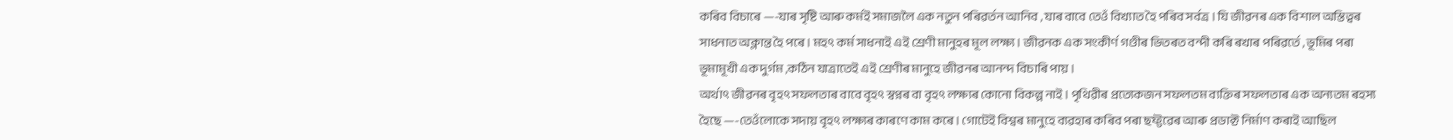কৰিব বিচাৰে —-যাৰ সৃষ্টি আৰু কৰ্মই সমাজলৈ এক নতুন পৰিৱৰ্তন আনিব , যাৰ বাবে তেওঁ বিখ্যাত হৈ পৰিব সৰ্বত্ৰ । যি জীৱনৰ এক বিশাল অস্তিত্বৰ সাধনাত অক্লান্ত হৈ পৰে । মহৎ কৰ্ম সাধনাই এই শ্ৰেণী মানুহৰ মূল লক্ষ্য । জীৱনক এক সংকীৰ্ণ গণ্ডীৰ ভিতৰত বন্দী কৰি ৰখাৰ পৰিৱৰ্তে , ভূমিৰ পৰা ভূমামূখী এক দুৰ্গম ,কঠিন যাত্ৰাতেই এই শ্ৰেণীৰ মানুহে জীৱনৰ আনন্দ বিচাৰি পায় ।
অৰ্থাৎ জীৱনৰ বৃহৎ সফলতাৰ বাবে বৃহৎ স্বপ্নৰ বা বৃহৎ লক্ষ্যৰ কোনো বিকল্প নাই । পৃথিৱীৰ প্ৰত্যেকজন সফলতম ব্যক্তিৰ সফলতাৰ এক অন্যতম ৰহস্য হৈছে —-তেওঁলোকে সদায় বৃহৎ লক্ষ্যৰ কাৰণে কাম কৰে । গোটেই বিশ্বৰ মানুহে ব্যৱহাৰ কৰিব পৰা ছফ্টৱেৰ আৰু প্ৰডাক্ট নিৰ্মাণ কৰাই আছিল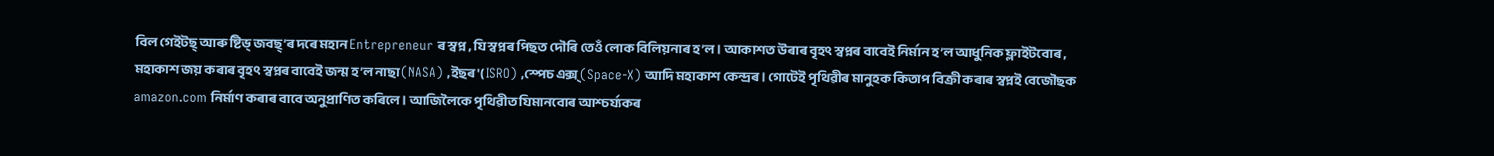বিল গেইটছ্ আৰু ষ্টিভ্ জবছ্’ৰ দৰে মহান Entrepreneur ৰ স্বপ্ন , যি স্বপ্নৰ পিছত দৌৰি তেওঁ লোক বিলিয়নাৰ হ’ল । আকাশত উৰাৰ বৃহৎ স্বপ্নৰ বাবেই নিৰ্মান হ’ল আধুনিক ফ্লাইটবোৰ , মহাকাশ জয় কৰাৰ বৃহৎ স্বপ্নৰ বাবেই জন্ম হ’ল নাছা(NASA) ,ইছৰ'( ISRO) ,স্পেচ এক্স্ (Space-X) আদি মহাকাশ কেন্দ্ৰৰ । গোটেই পৃথিৱীৰ মানুহক কিতাপ বিক্ৰী কৰাৰ স্বপ্নই বেজৌছক amazon.com নিৰ্মাণ কৰাৰ বাবে অনুপ্ৰাণিত কৰিলে । আজিলৈকে পৃথিৱীত যিমানবোৰ আশ্চৰ্য্যকৰ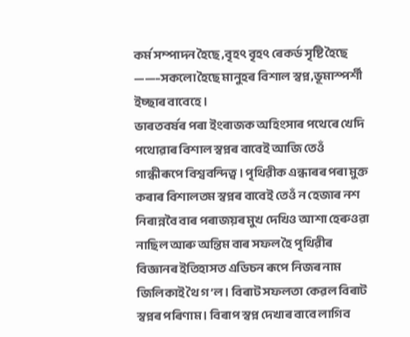কৰ্ম সম্পাদন হৈছে ,বৃহৎ বৃহৎ ৰেকৰ্ড সৃষ্টি হৈছে ——–সকলো হৈছে মানুহৰ বিশাল স্বপ্ন ,ভূমাস্পৰ্শী ইচ্ছাৰ বাবেহে ।
ভাৰতবৰ্ষৰ পৰা ইংৰাজক অহিংসাৰ পথেৰে খেদি পথোৱাৰ বিশাল স্বপ্নৰ বাবেই আজি তেওঁ গান্ধীৰূপে বিশ্ববন্দিত্ব । পৃথিৱীক এন্ধাৰৰ পৰা মুক্ত কৰাৰ বিশালতম স্বপ্নৰ বাবেই তেওঁ ন হেজাৰ নশ নিৰান্নবৈ বাৰ পৰাজয়ৰ মুখ দেখিও আশা হেৰুওৱা নাছিল আৰু অন্তিম বাৰ সফল হৈ পৃথিৱীৰ বিজ্ঞানৰ ইতিহাসত এডিচন ৰূপে নিজৰ নাম জিলিকাই থৈ গ’ল । বিৰাট সফলতা কেৱল বিৰাট স্বপ্নৰ পৰিণাম । বিৰাপ স্বপ্ন দেখাৰ বাবে লাগিব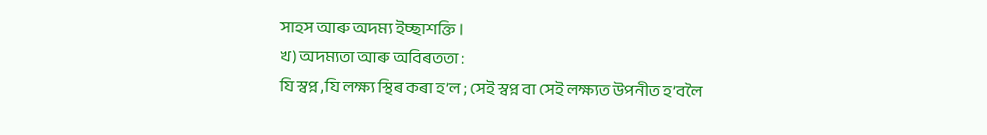সাহস আৰু অদম্য ইচ্ছাশক্তি ।
খ) অদম্যতা আৰু অবিৰততা :
যি স্বপ্ন ,যি লক্ষ্য স্থিৰ কৰা হ’ল ; সেই স্বপ্ন বা সেই লক্ষ্যত উপনীত হ’বলৈ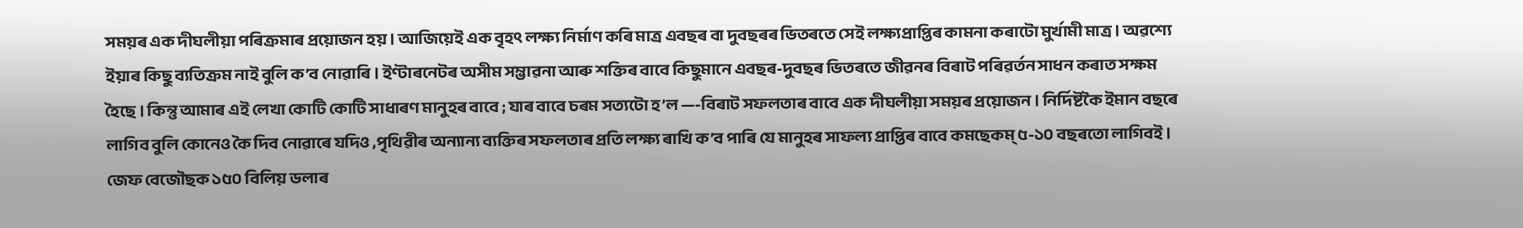সময়ৰ এক দীঘলীয়া পৰিক্ৰমাৰ প্ৰয়োজন হয় । আজিয়েই এক বৃহৎ লক্ষ্য নিৰ্মাণ কৰি মাত্ৰ এবছৰ বা দুবছৰৰ ভিতৰতে সেই লক্ষ্যপ্ৰাপ্তিৰ কামনা কৰাটো মুৰ্খামী মাত্ৰ । অৱশ্যে ইয়াৰ কিছু ব্যতিক্ৰম নাই বুলি ক’ব নোৱাৰি । ইণ্টাৰনেটৰ অসীম সম্ভাৱনা আৰু শক্তিৰ বাবে কিছুমানে এবছৰ-দুবছৰ ভিতৰতে জীৱনৰ বিৰাট পৰিৱৰ্তন সাধন কৰাত সক্ষম হৈছে । কিন্তু আমাৰ এই লেখা কোটি কোটি সাধাৰণ মানুহৰ বাবে ; যাৰ বাবে চৰম সত্যটো হ’ল —-বিৰাট সফলতাৰ বাবে এক দীঘলীয়া সময়ৰ প্ৰয়োজন । নিৰ্দিষ্টকৈ ইমান বছৰে লাগিব বুলি কোনেও কৈ দিব নোৱাৰে যদিও ,পৃথিৱীৰ অন্যান্য ব্যক্তিৰ সফলতাৰ প্ৰতি লক্ষ্য ৰাখি ক’ব পাৰি যে মানুহৰ সাফল্য প্ৰাপ্তিৰ বাবে কমছেকম্ ৫-১০ বছৰতো লাগিবই । জেফ বেজৌছক ১৫০ বিলিয় ডলাৰ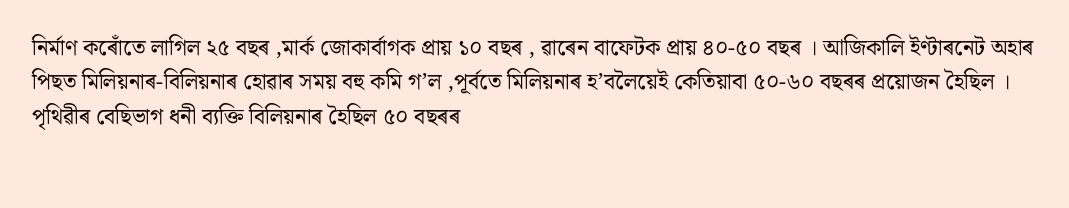নিৰ্মাণ কৰোঁতে লাগিল ২৫ বছৰ ,মাৰ্ক জোকাৰ্বাগক প্ৰায় ১০ বছৰ , ৱাৰেন বাফেটক প্ৰায় ৪০-৫০ বছৰ । আজিকালি ইণ্টাৰনেট অহাৰ পিছত মিলিয়নাৰ-বিলিয়নাৰ হোৱাৰ সময় বহু কমি গ’ল ,পূৰ্বতে মিলিয়নাৰ হ’বলৈয়েই কেতিয়াবা ৫০-৬০ বছৰৰ প্ৰয়োজন হৈছিল । পৃথিৱীৰ বেছিভাগ ধনী ব্যক্তি বিলিয়নাৰ হৈছিল ৫০ বছৰৰ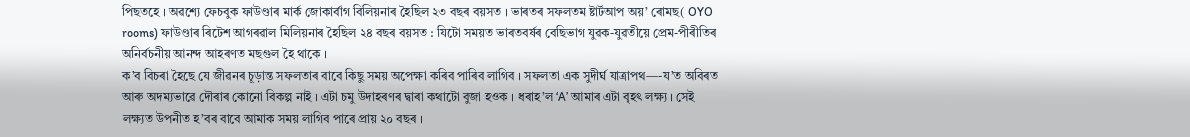পিছতহে । অৱশ্যে ফেচবুক ফাউণ্ডাৰ মাৰ্ক জোকাৰ্বাগ বিলিয়নাৰ হৈছিল ২৩ বছৰ বয়সত । ভাৰতৰ সফলতম ষ্টাৰ্টআপ অয়’ ৰোমছ( OYO rooms) ফাউণ্ডাৰ ৰিটেশ আগৰৱাল মিলিয়নাৰ হৈছিল ২৪ বছৰ বয়সত : যিটো সময়ত ভাৰতবৰ্ষৰ বেছিভাগ যুৱক-যুৱতীয়ে প্ৰেম-পীৰীতিৰ অনিৰ্বচনীয় আনন্দ আহৰণত মছগুল হৈ থাকে ।
ক’ব বিচৰা হৈছে যে জীৱনৰ চূড়ান্ত সফলতাৰ বাবে কিছু সময় অপেক্ষা কৰিব পাৰিব লাগিব । সফলতা এক সুদীৰ্ঘ যাত্ৰাপথ—-য’ত অবিৰত আৰু অদম্যভাৱে দৌৰাৰ কোনো বিকল্প নাই । এটা চমু উদাহৰণৰ দ্বাৰা কথাটো বুজা হওক । ধৰাহ’ল ‘A’ আমাৰ এটা বৃহৎ লক্ষ্য । সেই লক্ষ্যত উপনীত হ’বৰ বাবে আমাক সময় লাগিব পাৰে প্ৰায় ২০ বছৰ ।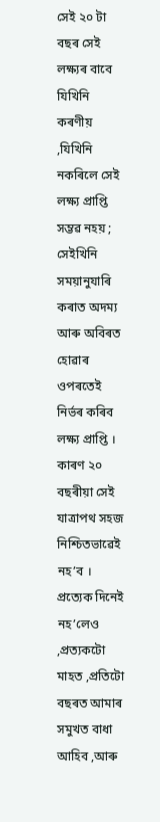সেই ২০ টা বছৰ সেই লক্ষ্যৰ বাবে যিখিনি কৰণীয় ,যিখিনি নকৰিলে সেই লক্ষ্য প্ৰাপ্তি সম্ভৱ নহয় ; সেইখিনি সময়ানুযাৰি কৰাত অদম্য আৰু অবিৰত হোৱাৰ ওপৰতেই নিৰ্ভৰ কৰিব লক্ষ্য প্ৰাপ্তি । কাৰণ ২০ বছৰীয়া সেই যাত্ৰাপথ সহজ নিশ্চিতভাৱেই নহ’ব । প্ৰত্যেক দিনেই নহ’লেও ,প্ৰত্যকটো মাহত ,প্ৰতিটো বছৰত আমাৰ সমুখত বাধা আহিব ,আৰু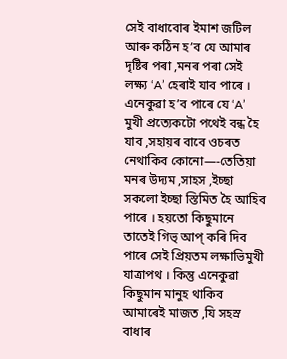সেই বাধাবোৰ ইমাশ জটিল আৰু কঠিন হ’ব যে আমাৰ দৃষ্টিৰ পৰা ,মনৰ পৰা সেই লক্ষ্য ‘A’ হেৰাই যাব পাৰে । এনেকুৱা হ’ব পাৰে যে ‘A’ মুখী প্ৰত্যেকটো পথেই বন্ধ হৈ যাব ,সহায়ৰ বাবে ওচৰত নেথাকিব কোনো—-তেতিয়া মনৰ উদ্যম ,সাহস ,ইচ্ছা সকলো ইচ্ছা স্তিমিত হৈ আহিব পাৰে । হয়তো কিছুমানে তাতেই গিভ্ আপ্ কৰি দিব পাৰে সেই প্ৰিয়তম লক্ষাভিমুখী যাত্ৰাপথ । কিন্তু এনেকুৱা কিছুমান মানুহ থাকিব আমাৰেই মাজত ,যি সহস্ৰ বাধাৰ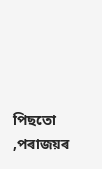পিছতো ,পৰাজয়ৰ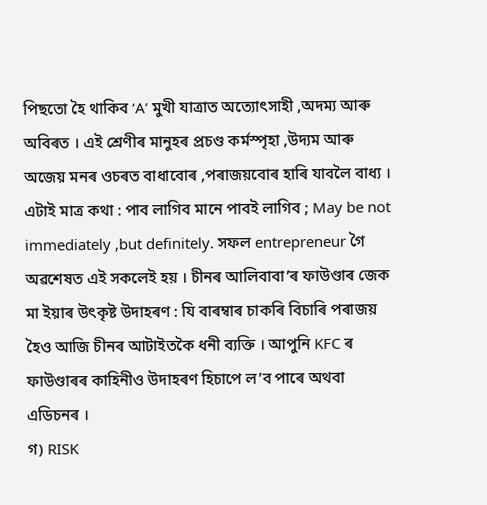পিছতো হৈ থাকিব ‘A’ মুখী যাত্ৰাত অত্যোৎসাহী ,অদম্য আৰু অবিৰত । এই শ্ৰেণীৰ মানুহৰ প্ৰচণ্ড কৰ্মস্পৃহা ,উদ্যম আৰু অজেয় মনৰ ওচৰত বাধাবোৰ ,পৰাজয়বোৰ হাৰি যাবলৈ বাধ্য । এটাই মাত্ৰ কথা : পাব লাগিব মানে পাবই লাগিব ; May be not immediately ,but definitely. সফল entrepreneur গৈ অৱশেষত এই সকলেই হয় । চীনৰ আলিবাবা’ৰ ফাউণ্ডাৰ জেক মা ইয়াৰ উৎকৃষ্ট উদাহৰণ : যি বাৰম্বাৰ চাকৰি বিচাৰি পৰাজয় হৈও আজি চীনৰ আটাইতকৈ ধনী ব্যক্তি । আপুনি KFC ৰ ফাউণ্ডাৰৰ কাহিনীও উদাহৰণ হিচাপে ল’ব পাৰে অথবা এডিচনৰ ।
গ) RISK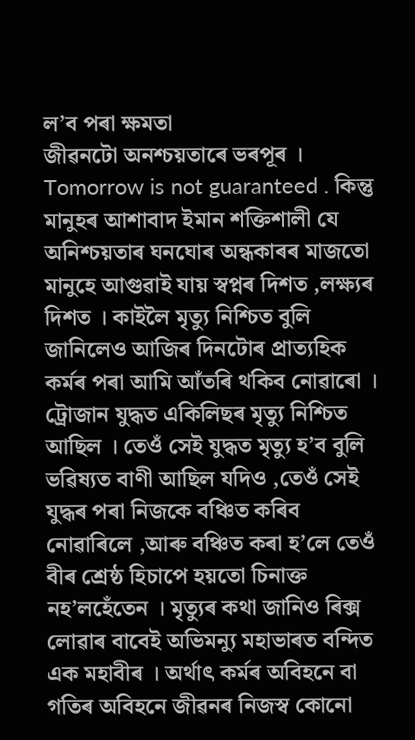ল’ব পৰা ক্ষমতা
জীৱনটো অনশ্চয়তাৰে ভৰপূৰ । Tomorrow is not guaranteed . কিন্তু মানুহৰ আশাবাদ ইমান শক্তিশালী যে অনিশ্চয়তাৰ ঘনঘোৰ অন্ধকাৰৰ মাজতো মানুহে আগুৱাই যায় স্বপ্নৰ দিশত ,লক্ষ্যৰ দিশত । কাইলৈ মৃত্যু নিশ্চিত বুলি জানিলেও আজিৰ দিনটোৰ প্ৰাত্যহিক কৰ্মৰ পৰা আমি আঁতৰি থকিব নোৱাৰো । ট্ৰোজান যুদ্ধত একিলিছৰ মৃত্যু নিশ্চিত আছিল । তেওঁ সেই যুদ্ধত মৃত্যু হ’ব বুলি ভৱিষ্যত বাণী আছিল যদিও ,তেওঁ সেই যুদ্ধৰ পৰা নিজকে বঞ্চিত কৰিব নোৱাৰিলে ,আৰু বঞ্চিত কৰা হ’লে তেওঁ বীৰ শ্ৰেষ্ঠ হিচাপে হয়তো চিনাক্ত নহ’লহেঁতেন । মৃত্যুৰ কথা জানিও ৰিক্স লোৱাৰ বাবেই অভিমন্যু মহাভাৰত বন্দিত এক মহাবীৰ । অৰ্থাৎ কৰ্মৰ অবিহনে বা গতিৰ অবিহনে জীৱনৰ নিজস্ব কোনো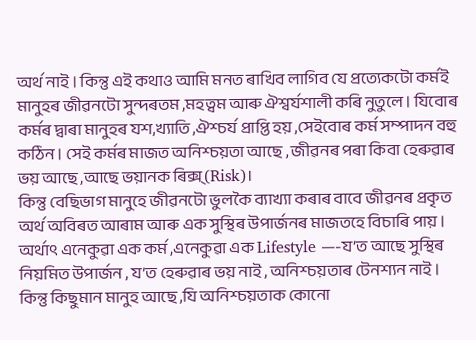অৰ্থ নাই । কিন্তু এই কথাও আমি মনত ৰাখিব লাগিব যে প্ৰত্যেকটো কৰ্মই মানুহৰ জীৱনটো সুন্দৰতম ,মহত্বম আৰু ঐশ্বৰ্যশালী কৰি নুতুলে । যিবোৰ কৰ্মৰ দ্বাৰা মানুহৰ যশ,খ্যাতি ,ঐশ্চৰ্য প্ৰাপ্তি হয় ,সেইবোৰ কৰ্ম সম্পাদন বহু কঠিন । সেই কৰ্মৰ মাজত অনিশ্চয়তা আছে , জীৱনৰ পৰা কিবা হেৰুৱাৰ ভয় আছে ,আছে ভয়ানক ৰিক্স্(Risk)।
কিন্তু বেছিভাগ মানুহে জীৱনটো ভুলকৈ ব্যাখ্যা কৰাৰ বাবে জীৱনৰ প্ৰকৃত অৰ্থ অবিৰত আৰাম আৰু এক সুস্থিৰ উপাৰ্জনৰ মাজতহে বিচাৰি পায় । অৰ্থাৎ এনেকুৱা এক কৰ্ম ,এনেকুৱা এক Lifestyle —-য’ত আছে সুস্থিৰ নিয়মিত উপাৰ্জন , য’ত হেৰুৱাৰ ভয় নাই , অনিশ্চয়তাৰ টেনশ্যন নাই ।
কিন্তু কিছুমান মানুহ আছে ,যি অনিশ্চয়তাক কোনো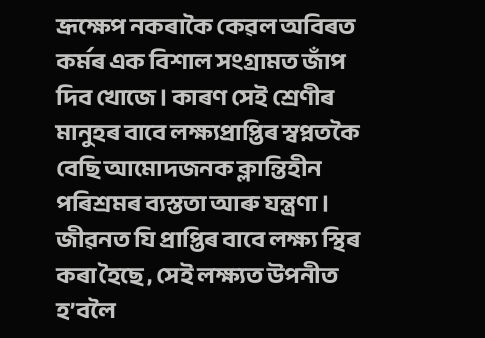ভ্ৰূক্ষেপ নকৰাকৈ কেৱল অবিৰত কৰ্মৰ এক বিশাল সংগ্ৰামত জাঁপ দিব খোজে । কাৰণ সেই শ্ৰেণীৰ মানুহৰ বাবে লক্ষ্যপ্ৰাপ্তিৰ স্বপ্নতকৈ বেছি আমোদজনক ক্লান্তিহীন পৰিশ্ৰমৰ ব্যস্ততা আৰু যন্ত্ৰণা । জীৱনত যি প্ৰাপ্তিৰ বাবে লক্ষ্য স্থিৰ কৰা হৈছে , সেই লক্ষ্যত উপনীত হ’বলৈ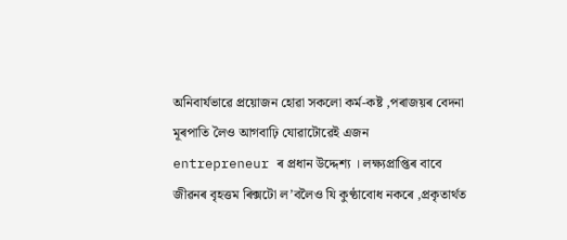অনিবাৰ্যভাৱে প্ৰয়োজন হোৱা সকলো কৰ্ম-কষ্ট ,পৰাজয়ৰ বেদনা মূৰপাতি লৈও আগবাঢ়ি যোৱাটোৱেই এজন entrepreneur ৰ প্ৰধান উদ্দেশ্য । লক্ষ্যপ্ৰাপ্তিৰ বাবে জীৱনৰ বৃহত্তম ৰিক্সটো ল’বলৈও যি কুণ্ঠাবোধ নকৰে ,প্ৰকৃতাৰ্থত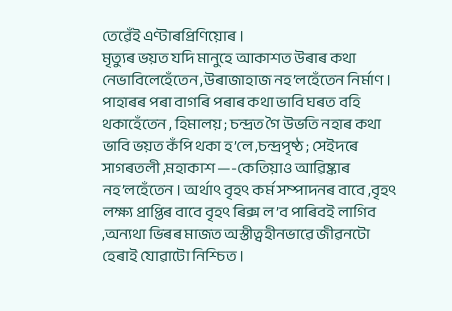তেৱেঁই এণ্টাৰপ্ৰিণিয়োৰ ।
মৃত্যুৰ ভয়ত যদি মানুহে আকাশত উৰাৰ কথা নেভাবিলেহেঁতেন ,উৰাজাহাজ নহ’লহেঁতেন নিৰ্মাণ । পাহাৰৰ পৰা বাগৰি পৰাৰ কথা ভাবি ঘৰত বহি থকাহেঁতেন , হিমালয় ; চন্দ্ৰত গৈ উভতি নহাৰ কথা ভাবি ভয়ত কঁপি থকা হ’লে ,চন্দ্ৰপৃষ্ঠ ; সেইদৰে সাগৰতলী ,মহাকাশ —-কেতিয়াও আৱিষ্কাৰ নহ’লহেঁতেন । অৰ্থাৎ বৃহৎ কৰ্ম সম্পাদনৰ বাবে ,বৃহৎ লক্ষ্য প্ৰাপ্তিৰ বাবে বৃহৎ ৰিক্স ল’ব পাৰিবই লাগিব ,অন্যথা ভিৰৰ মাজত অস্তীত্বহীনভাৱে জীৱনটো হেৰাই যোৱাটো নিশ্চিত ।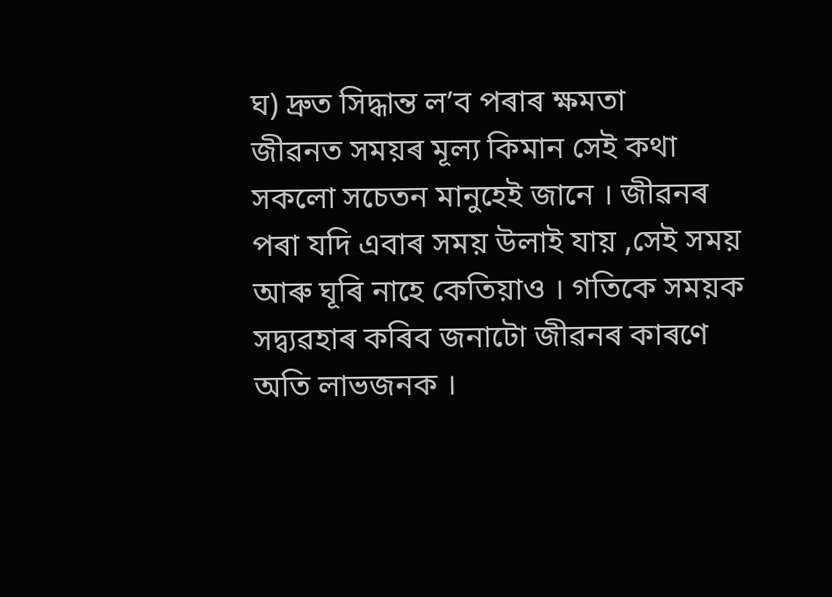ঘ) দ্ৰুত সিদ্ধান্ত ল’ব পৰাৰ ক্ষমতা
জীৱনত সময়ৰ মূল্য কিমান সেই কথা সকলো সচেতন মানুহেই জানে । জীৱনৰ পৰা যদি এবাৰ সময় উলাই যায় ,সেই সময় আৰু ঘূৰি নাহে কেতিয়াও । গতিকে সময়ক সদ্ব্যৱহাৰ কৰিব জনাটো জীৱনৰ কাৰণে অতি লাভজনক ।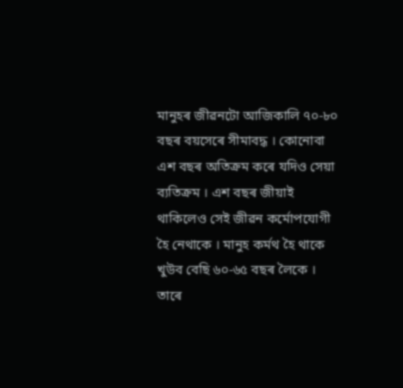মানুহৰ জীৱনটো আজিকালি ৭০-৮০ বছৰ বয়সেৰে সীমাবদ্ধ । কোনোবা এশ বছৰ অতিক্ৰম কৰে যদিও সেয়া ব্যতিক্ৰম । এশ বছৰ জীয়াই থাকিলেও সেই জীৱন কৰ্মোপযোগী হৈ নেথাকে । মানুহ কৰ্মথ হৈ থাকে খুউব বেছি ৬০-৬৫ বছৰ লৈকে । তাৰে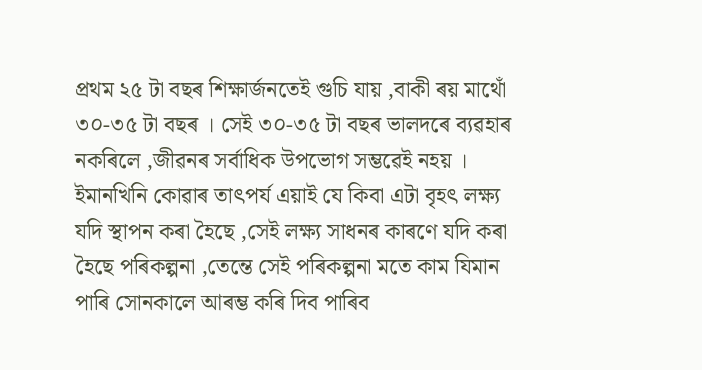প্ৰথম ২৫ টা বছৰ শিক্ষাৰ্জনতেই গুচি যায় ,বাকী ৰয় মাথোঁ ৩০-৩৫ টা বছৰ । সেই ৩০-৩৫ টা বছৰ ভালদৰে ব্যৱহাৰ নকৰিলে ,জীৱনৰ সৰ্বাধিক উপভোগ সম্ভৱেই নহয় ।
ইমানখিনি কোৱাৰ তাৎপৰ্য এয়াই যে কিবা এটা বৃহৎ লক্ষ্য যদি স্থাপন কৰা হৈছে ,সেই লক্ষ্য সাধনৰ কাৰণে যদি কৰা হৈছে পৰিকল্পনা ,তেন্তে সেই পৰিকল্পনা মতে কাম যিমান পাৰি সোনকালে আৰম্ভ কৰি দিব পাৰিব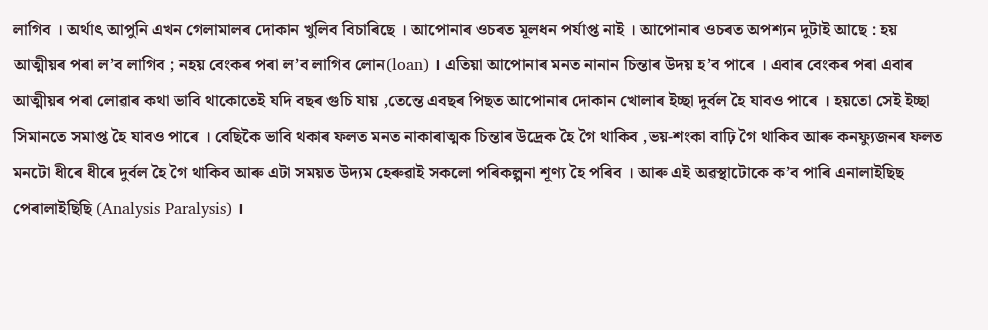লাগিব । অৰ্থাৎ আপুনি এখন গেলামালৰ দোকান খুলিব বিচাৰিছে । আপোনাৰ ওচৰত মূলধন পৰ্যাপ্ত নাই । আপোনাৰ ওচৰত অপশ্যন দুটাই আছে : হয় আত্মীয়ৰ পৰা ল’ব লাগিব ; নহয় বেংকৰ পৰা ল’ব লাগিব লোন(loan) । এতিয়া আপোনাৰ মনত নানান চিন্তাৰ উদয় হ’ব পাৰে । এবাৰ বেংকৰ পৰা এবাৰ আত্মীয়ৰ পৰা লোৱাৰ কথা ভাবি থাকোতেই যদি বছৰ গুচি যায় ,তেন্তে এবছৰ পিছত আপোনাৰ দোকান খোলাৰ ইচ্ছা দুৰ্বল হৈ যাবও পাৰে । হয়তো সেই ইচ্ছা সিমানতে সমাপ্ত হৈ যাবও পাৰে । বেছিকৈ ভাবি থকাৰ ফলত মনত নাকাৰাত্মক চিন্তাৰ উদ্ৰেক হৈ গৈ থাকিব ,ভয়-শংকা বাঢ়ি গৈ থাকিব আৰু কনফ্যুজনৰ ফলত মনটো ধীৰে ধীৰে দুৰ্বল হৈ গৈ থাকিব আৰু এটা সময়ত উদ্যম হেৰুৱাই সকলো পৰিকল্পনা শূণ্য হৈ পৰিব । আৰু এই অৱস্থাটোকে ক’ব পাৰি এনালাইছিছ পেৰালাইছিছি (Analysis Paralysis) ।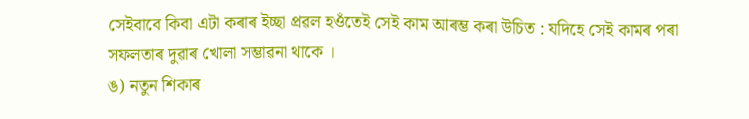সেইবাবে কিবা এটা কৰাৰ ইচ্ছা প্ৰৱল হওঁতেই সেই কাম আৰম্ভ কৰা উচিত : যদিহে সেই কামৰ পৰা সফলতাৰ দুৱাৰ খোলা সম্ভাৱনা থাকে ।
ঙ) নতুন শিকাৰ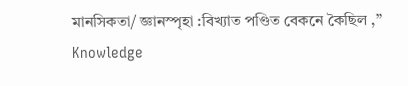মানসিকতা/ জ্ঞানস্পৃহা :বিখ্যাত পণ্ডিত বেকনে কৈছিল ,” Knowledge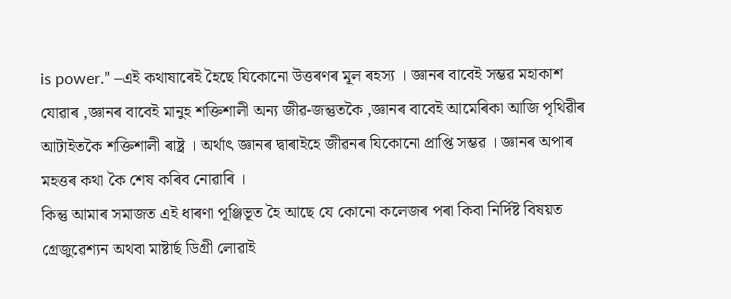is power.” –এই কথাষাৰেই হৈছে যিকোনো উত্তৰণৰ মূল ৰহস্য । জ্ঞানৰ বাবেই সম্ভৱ মহাকাশ যোৱাৰ ,জ্ঞানৰ বাবেই মানুহ শক্তিশালী অন্য জীৱ-জন্তুতকৈ ,জ্ঞানৰ বাবেই আমেৰিকা আজি পৃথিৱীৰ আটাইতকৈ শক্তিশালী ৰাষ্ট্ৰ । অৰ্থাৎ জ্ঞানৰ দ্বাৰাইহে জীৱনৰ যিকোনো প্ৰাপ্তি সম্ভৱ । জ্ঞানৰ অপাৰ মহত্তৰ কথা কৈ শেষ কৰিব নোৱাৰি ।
কিন্তু আমাৰ সমাজত এই ধাৰণা পূঞ্জিভূত হৈ আছে যে কোনো কলেজৰ পৰা কিবা নিৰ্দিষ্ট বিষয়ত গ্ৰেজুৱেশ্যন অথবা মাষ্টাৰ্ছ ডিগ্ৰী লোৱাই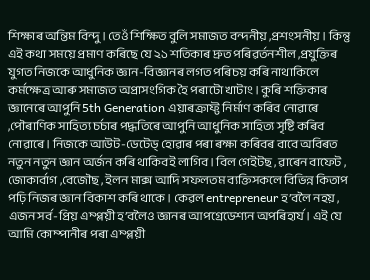শিক্ষাৰ অন্তিম বিন্দু । তেওঁ শিক্ষিত বুলি সমাজত বন্দনীয় ,প্ৰশংসনীয় । কিন্তু এই কথা সময়ে প্ৰমাণ কৰিছে যে ২১ শতিকাৰ দ্ৰুত পৰিৱৰ্তনশীল ,প্ৰযুক্তিৰ যুগত নিজকে আধুনিক জ্ঞান-বিজ্ঞানৰ লগত পৰিচয় কৰি নাথাকিলে কৰ্মক্ষেত্ৰ আৰু সমাজত অপ্ৰাসংগিক হৈ পৰাটো খাটাং । কুৰি শক্তিকাৰ জ্ঞানেৰে আপুনি 5th Generation এয়াৰক্ৰাফ্ট নিৰ্মাণ কৰিব নোৱাৰে ,পৌৰাণিক সাহিত্য চৰ্চাৰ পদ্ধতিৰে আপুনি আধুনিক সাহিত্য সৃষ্টি কৰিব নোৱাৰে । নিজকে আউট-ডেটেড্ হোৱাৰ পৰা ৰক্ষা কৰিবৰ বাবে অবিৰত নতুন নতুন জ্ঞান অৰ্জন কৰি থাকিবই লাগিব । বিল গেইটছ , ৱাৰেন বাফেট , জোকাৰ্বাগ ,বেজৌছ , ইলন মাক্স আদি সফলতম ব্যক্তিসকলে বিভিন্ন কিতাপ পঢ়ি নিজৰ জ্ঞান বিকাশ কৰি থাকে । কেৱল entrepreneur হ’বলৈ নহয় , এজন সৰ্ব-প্ৰিয় এম্প্লয়ী হ’বলৈও জ্ঞানৰ আপগ্ৰেডেশ্যন অপৰিহাৰ্য । এই যে আমি কোম্পানীৰ পৰা এম্প্লয়ী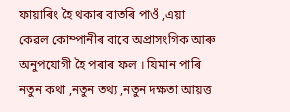ফায়াৰিং হৈ থকাৰ বাতৰি পাওঁ ,এয়া কেৱল কোম্পানীৰ বাবে অপ্ৰাসংগিক আৰু অনুপযোগী হৈ পৰাৰ ফল । যিমান পাৰি নতুন কথা ,নতুন তথ্য ,নতুন দক্ষতা আয়ত্ত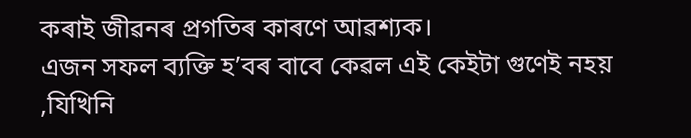কৰাই জীৱনৰ প্ৰগতিৰ কাৰণে আৱশ্যক।
এজন সফল ব্যক্তি হ’বৰ বাবে কেৱল এই কেইটা গুণেই নহয় ,যিখিনি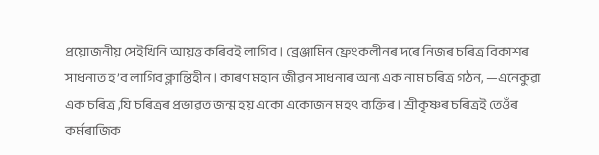প্ৰয়োজনীয় সেইখিনি আয়ত্ত কৰিবই লাগিব । ব্ৰেঞ্জামিন ফ্ৰেংকলীনৰ দৰে নিজৰ চৰিত্ৰ বিকাশৰ সাধনাত হ’ব লাগিব ক্লান্তিহীন । কাৰণ মহান জীৱন সাধনাৰ অন্য এক নাম চৰিত্ৰ গঠন, —এনেকুৱা এক চৰিত্ৰ ,যি চৰিত্ৰৰ প্ৰভাৱত জন্ম হয় একো একোজন মহৎ ব্যক্তিৰ । শ্ৰীকৃষ্ণৰ চৰিত্ৰই তেওঁৰ কৰ্মৰাজিক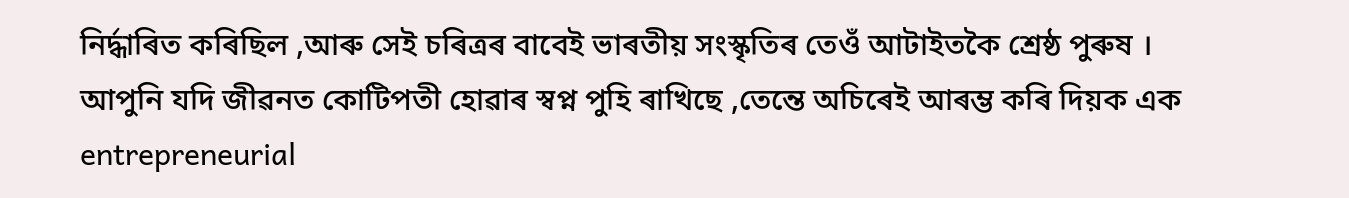নিৰ্দ্ধাৰিত কৰিছিল ,আৰু সেই চৰিত্ৰৰ বাবেই ভাৰতীয় সংস্কৃতিৰ তেওঁ আটাইতকৈ শ্ৰেষ্ঠ পুৰুষ । আপুনি যদি জীৱনত কোটিপতী হোৱাৰ স্বপ্ন পুহি ৰাখিছে ,তেন্তে অচিৰেই আৰম্ভ কৰি দিয়ক এক entrepreneurial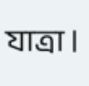যাত্ৰা ।